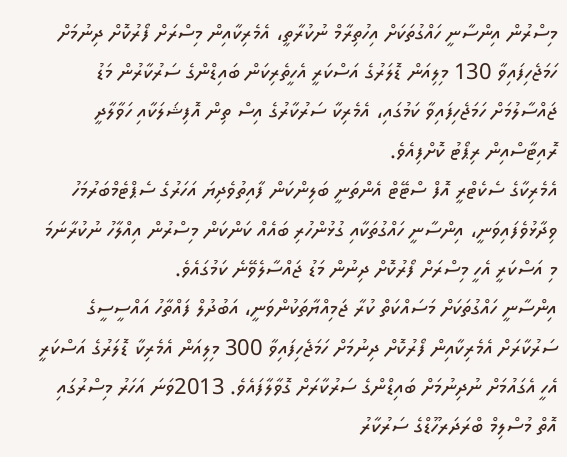މިސްރުން އިންސާނީ ހައްގުތަކަށް އިހުތިރާމް ނުކުރާތީ، އެމެރިކާއިން މިސްރަށް ފޯރުކޮށް ދިނުމަށް ހަމަޖެހިފައިވާ 130 މިލިއަން ޑޮލަރުގެ އަސްކަރީ އެހީތެރިކަން ބައިޑްންގެ ސަރުކާރުން މަޑު ޖައްސާލުމަށް ހަމަޖެހިފައިވާ ކަމުގައި، އެމެރިކާ ސަރުކާރުގެ އިސް ތިން އޮފިޝަލަކާއި ހަވާލާދީ ރޮއިޓާސްއިން ރިޕޯޓު ކޮށްފިއެވެ.
އެމެރިކާގެ ސެކެޓްރީ އޮފް ސްޓޭޓް އެންތަނީ ބަލިންކަން ފާއިތުވެދިޔަ އަހަރުގެ ސެޕްޓެމްބަރުމަހު ވިދާޅުވެފައިވަނީ، އިންސާނީ ހައްގުތަކާއި ގުޅުންހުރި ބައެއް ކަންކަން މިސްރުން އިއްލާހު ނުކުރާނަމަ މި އަސްކަރީ އެހީ މިސްރަށް ފޯރުކޮށް ދިނުން މަޑު ޖައްސާލެވޭނެ ކަމުގައެވެ.
އިންސާނީ ހައްގުތަކަށް މަސައްކަތް ކުރާ ޖަމިއްޔާތަކުންވަނީ، އަބުދުލް ފައްތާހު އައްސީސީގެ ސަރުކާރަށް އެމެރިކާއިން ފޯރުކޮށް ދިނުމަށް ހަމަޖެހިފައިވާ 300 މިލިއަން އެމެރިކާ ޑޮލަރުގެ އަސްކަރީ އެހީ އެގައުމަށް ނުދިނުމަށް ބައިޑްންގެ ސަރުކާރަށް ގޮވާލާފައެވެ. 2013ވަނަ އަހަރު މިސްރުގައި އޮތް މުސްލިމް ބްރަދަރހޫޑްގެ ސަރުކާރު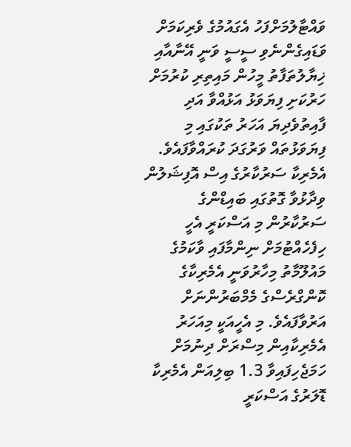ވައްޓާލުމަށްފަހު އެގައުމުގެ ވެރިކަމަށް ވަޑައިގެންނެވި ސީސީ ވަނީ އޭނާއާއި ޚިޔާލުތަފާތު މީހުން މައިތިރި ކުރުމަށް ހަރުކަށި ފިޔަވަޅު އަޅުއްވާ އަދި ފާއިތުވެދިޔަ އަހަރު ތަކުގައި މި ފިޔަވަޅުތައް ވަރުގަދަ ކުރައްވާފައެވެ.
އެމެރިކާ ސަރުކާރުގެ އިސް އޮފިޝަލުން ވިދާޅުވާ ގޮތުގައި ބައިޑްންގެ ސަރުކާރުން މި އަސްކަރީ އެހީ ހިފެހެއްޓުމަށް ނިންމާފައި ވާކަމުގެ މައުލޫމާތު މިހާރުވަނީ އެމެރިކާގެ ކޮންގްރެސްގެ މެމްބަރުންނަށް އަރުވާފައެވެ. މި އެހީއަކީ މިއަހަރު އެމެރިކާއިން މިސްރަށް ދިނުމަށް ހަމަޖެހިފައިވާ 1.3 ބިލިއަން އެމެރިކާ ޑޮލަރުގެ އަސްކަރީ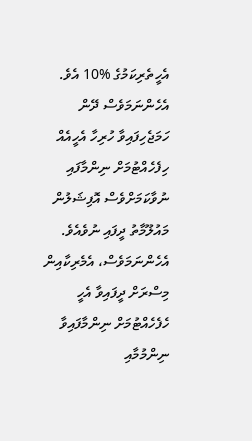އެހީތެރިކަމުގެ %10 އެވެ. އެހެންނަމަވެސް ދޭން ހަމަޖެހިފައިވާ ހުރިހާ އެހީއެއް ހިފެހެއްޓުމަށް ނިންމާފައި ނުވާކަމަށްވެސް އޮފިޝަލުން މައުލޫމާތު ދީފައި ނުވެއެވެ.
އެހެންނަމަވެސް، އެމެރިކާއިން މިސްރަށް ދީފައިވާ އެހީ ހެފެހެއްޓުމަށް ނިންމާފައިވާ ނިންމުމާއި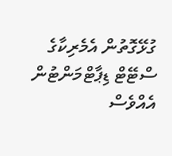ގުޅޭގޮތުން އެމެރިކާގެ ސްޓޭޓް ޑިޕާޓްމަންޓުން އެއްވެސް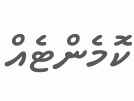ކޮމެންޓެއް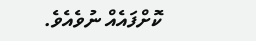ކޮށްފައެއް ނުވެއެވެ.